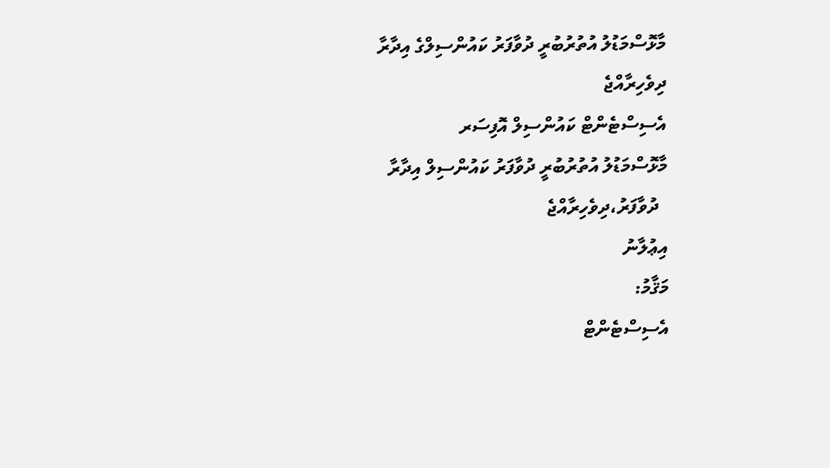މާޅޮސްމަޑުލު އުތުރުބުރީ ދުވާފަރު ކައުންސިލްގެ އިދާރާ
ދިވެހިރާއްޖެ
އެސިސްޓެންޓް ކައުންސިލް އޮފިސަރ
މާޅޮސްމަޑުލު އުތުރުބުރީ ދުވާފަރު ކައުންސިލް އިދާރާ
  ދުވާފަރު،ދިވެހިރާއްޖެ
އިޢުލާނު
މަޤާމު:
އެސިސްޓެންޓް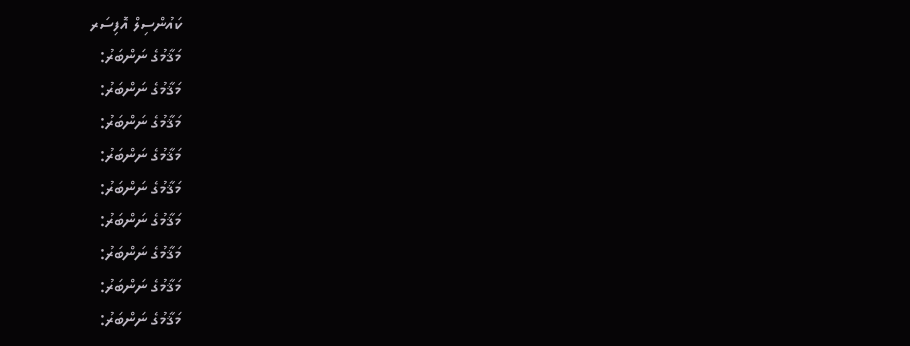ކައުންސިލް އޮފިސަރ
މަޤާމުގެ ނަންބަރު:
މަޤާމުގެ ނަންބަރު:
މަޤާމުގެ ނަންބަރު:
މަޤާމުގެ ނަންބަރު:
މަޤާމުގެ ނަންބަރު:
މަޤާމުގެ ނަންބަރު:
މަޤާމުގެ ނަންބަރު:
މަޤާމުގެ ނަންބަރު:
މަޤާމުގެ ނަންބަރު: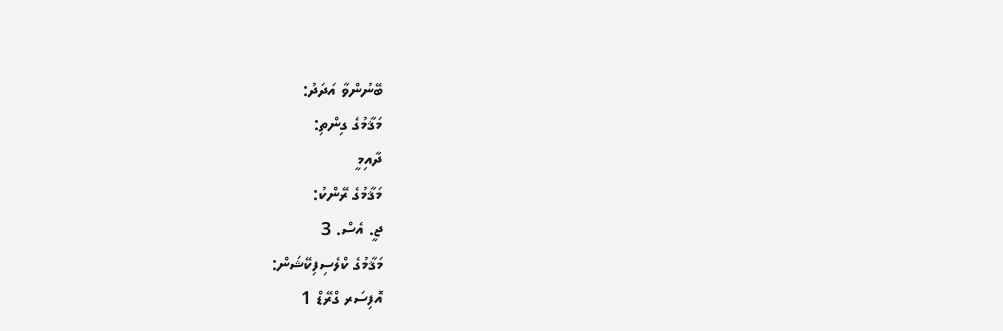ބޭނުންވާ އަދަދު:
މަޤާމުގެ ގިންތި:
ދާއިމީ
މަޤާމުގެ ރޭންކު:
ޖީ. އެސް. 3
މަޤާމުގެ ކްލެސިފިކޭޝަން:
އޮފިސަރ ގްރޭޑް 1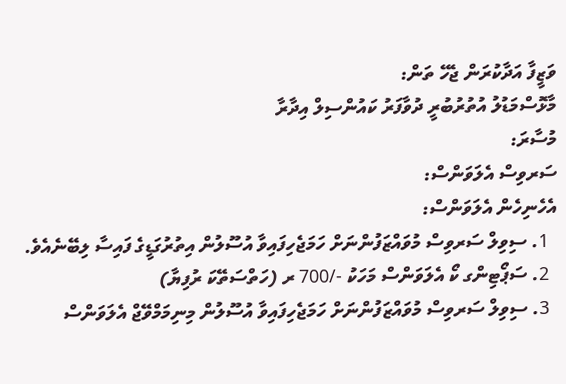ވަޒީފާ އަދާކުރަން ޖެހޭ ތަން:
މާޅޮސްމަޑުލު އުތުރުބުރީ ދުވާފަރު ކައުންސިލް އިދާރާ
މުސާރަ:
ސަރވިސް އެލަވަންސް:
އެހެނިހެން އެލަވަންސް:
  1. ސިވިލް ސަރވިސް މުވައްޒަފުންނަށް ހަމަޖެހިފައިވާ އުސޫލުން އިތުރުގަޑީގެ ފައިސާ ލިބޭނެއެވެ.
  2. ސަޕޯޓިންގ ކޯ އެލަވަންސް މަހަކު -/700 ރ (ހަތްސަތޭކަ ރުފިޔާ)
  3. ސިވިލް ސަރވިސް މުވައްޒަފުންނަށް ހަމަޖެހިފައިވާ އުސޫލުން މިނިމަމްވޭޖް އެލަވަންސް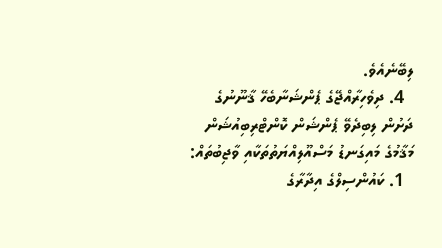ލިބޭނެއެވެ.
  4. ދިވެހިރާއްޖޭގެ ޕެންޝަނާބެހޭ ޤާނޫނުގެ ދަށުން ލިބިދެވޭ ޕެންޝަން ކޮންޓްރިބިއުޝަން
މަޤާމުގެ މައިގަނޑު މަސްއޫލިއްޔަތުތަކާއި ވާޖިބުތައް:
  1. ކައުންސިލްގެ އިދާރާގެ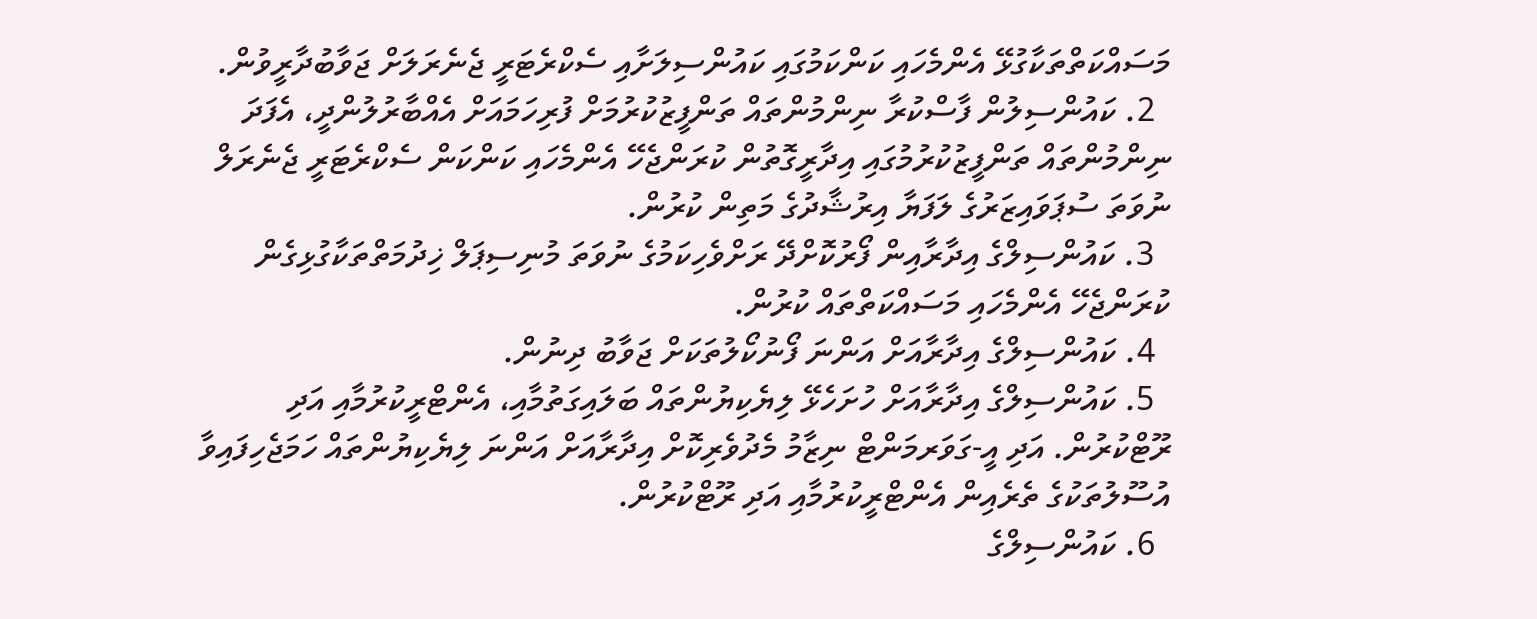މަސައްކަތްތަކާގުޅޭ އެންމެހައި ކަންކަމުގައި ކައުންސިލަށާއި ސެކްރެޓަރީ ޖެނެރަލަށް ޖަވާބުދާރީވުން.
  2. ކައުންސިލުން ފާސްކުރާ ނިންމުންތައް ތަންފީޒުކުރުމަށް ފުރިހަމައަށް އެއްބާރުލުންދީ، އެފަދަ ނިންމުންތައް ތަންފީޒުކުރުމުގައި އިދާރީގޮތުން ކުރަންޖެހޭ އެންމެހައި ކަންކަން ސެކްރެޓަރީ ޖެނެރަލް ނުވަތަ ސުޕަވައިޒަރުގެ ލަފަޔާ އިރުޝާދުގެ މަތިން ކުރުން.
  3. ކައުންސިލްގެ އިދާރާއިން ފޯރުކޮށްދޭ ރަށްވެހިކަމުގެ ނުވަތަ މުނިސިޕަލް ޚިދުމަތްތަކާގުޅިގެން ކުރަންޖެހޭ އެންމެހައި މަސައްކަތްތައް ކުރުން.
  4. ކައުންސިލްގެ އިދާރާއަށް އަންނަ ފޯނުކޯލުތަކަށް ޖަވާބު ދިނުން.
  5. ކައުންސިލްގެ އިދާރާއަށް ހުށަހެޅޭ ލިޔެކިޔުންތައް ބަލައިގަތުމާއި، އެންޓްރީކުރުމާއި އަދި ރޫޓްކުރުން. އަދި އީ-ގަވަރމަންޓް ނިޒާމު މެދުވެރިކޮށް އިދާރާއަށް އަންނަ ލިޔެކިޔުންތައް ހަމަޖެހިފައިވާ އުސޫލުތަކުގެ ތެރެއިން އެންޓްރީކުރުމާއި އަދި ރޫޓްކުރުން.
  6. ކައުންސިލްގެ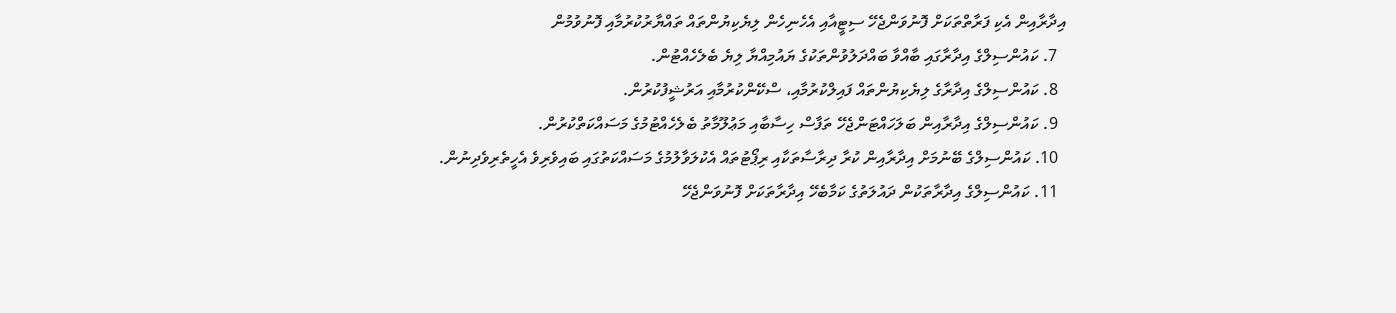އިދާރާއިން އެކި ފަރާތްތަކަށް ފޮނުވަންޖެހޭ ސިޓީއާއި އެހެނިހެން ލިޔެކިޔުންތައް ތައްޔާރުކުރުމާއި ފޮނުވުމުން
  7. ކައުންސިލްގެ އިދާރާގައި ބާއްވާ ބައްދަލުވުންތަކުގެ ޔައުމިއްޔާ ލިޔެ ބެލެހެއްޓުން.
  8. ކައުންސިލްގެ އިދާރާގެ ލިޔެކިޔުންތައް ފައިލްކުރުމާއި، ސްކޭންކުރުމާއި އަރުޝީފުކުރުން.
  9. ކައުންސިލްގެ އިދާރާއިން ބަލަހައްޓަންޖެހޭ ތަފާސް ހިސާބާއި މަޢުލޫމާތު ބެލެހެއްޓުމުގެ މަސައްކަތްކުރުން.
  10. ކައުންސިލްގެ ބޭނުމަށް އިދާރާއިން ކުރާ ދިރާސާތަކާއި ރިޕޯޓުތައް އެކުލަވާލުމުގެ މަސައްކަތުގައި ބައިވެރިވެ އެހީތެރިވެދިނުން.
  11. ކައުންސިލްގެ އިދާރާތަކުން ދައުލަތުގެ ކަމާބެހޭ އިދާރާތަކަށް ފޮނުވަންޖެހޭ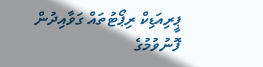ޕީރިއަޑިކް ރިޕޯޓުތައް ގަވާއިދުން ފޮނުވުމުގެ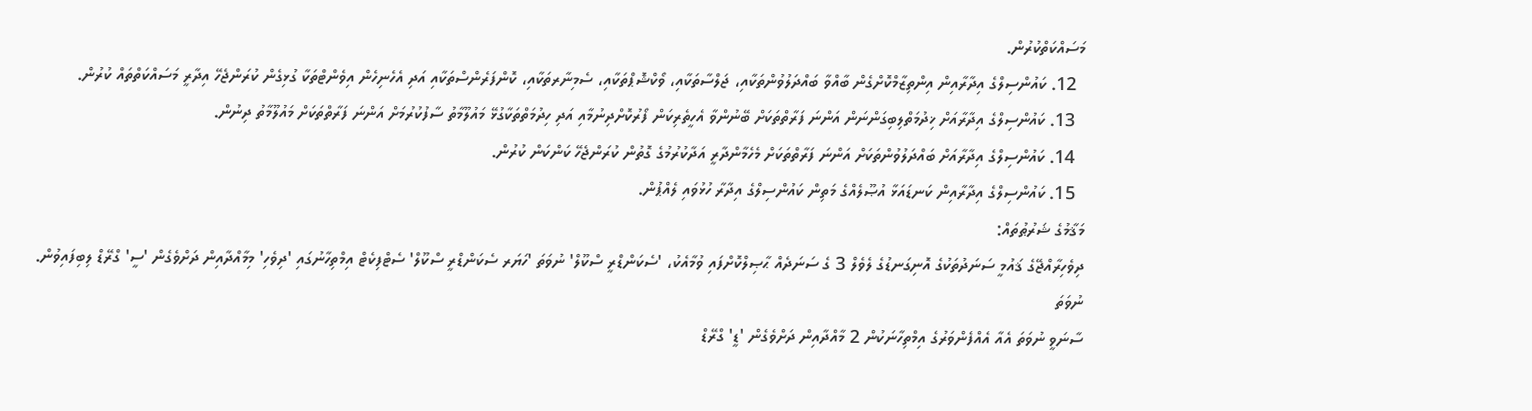މަސައްކަތްކުރުން.
  12. ކައުންސިލްގެ އިދާރާއިން އިންތިޒާމްކޮށްގެން ބާއްވާ ބައްދަލުވުންތަކާއި، ޖަލްސާތަކާއި، ވޯކްޝޮޕްތަކާއި، ސެމިނާރތަކާއި، ކޮންފަރެންސްތަކާއި އަދި އެހެނިހެން އިވެންޓްތަކާ ގުޅިގެން ކުރަންޖެހޭ އިދާރީ މަސައްކަތްތައް ކުރުން.
  13. ކައުންސިލްގެ އިދާރާއަށް ޚިދުމަތްލިބިގަންނަން އަންނަ ފަރާތްތަކަށް ބޭނުންވާ އެހީތެރިކަން ފޯރުކޮށްދިނުމާއި އަދި ހިދުމަތްތަކާގުޅޭ މައުލޫމާތު ސާފުކުރުމަށް އަންނަ ފަރާތްތަކަށް މައުލޫމާތު ދިނުން.
  14. ކައުންސިލްގެ އިދާރާއަށް ބައްދަލުވުންތަކަށް އަންނަ ފަރާތްތަކަށް މެހެމާންދާރީ އަދާކުރުމުގެ ގޮތުން ކުރަންޖެހޭ ކަންކަން ކުރުން.
  15. ކައުންސިލްގެ އިދާރާއިން ކަނޑައަޅާ އުޞޫލެއްގެ މަތިން ކައުންސިލްގެ އިދާރާ ހުޅުވައި ލެއްޕުން.
މަޤާމުގެ ޝަރުޠުތައް:
ދިވެހިރާއްޖޭގެ ޤައުމީ ސަނަދުތަކުގެ އޮނިގަނޑުގެ ލެވެލް 3 ގެ ސަނަދެއް ޙާޞިލްކޮށްފައި ވުމާއެކު، 'ސެކަންޑްރީ ސްކޫލް' ނުވަތަ 'ހަޔަރ ސެކަންޑްރީ ސްކޫލް' ސެޓްފިކެޓް އިމްތިހާނުގައި 'ދިވެހި' މިމާއްދާއިން ދަށްވެގެން 'ސީ' ގްރޭޑް ލިބިފައިވުން.
ނުވަތަ
ސާނަވީ ނުވަތަ އެއާ އެއްފެންވަރުގެ އިމްތިހާނަކުން 2 މާއްދާއިން ދަށްވެގެން 'ޑީ' ގްރޭޑް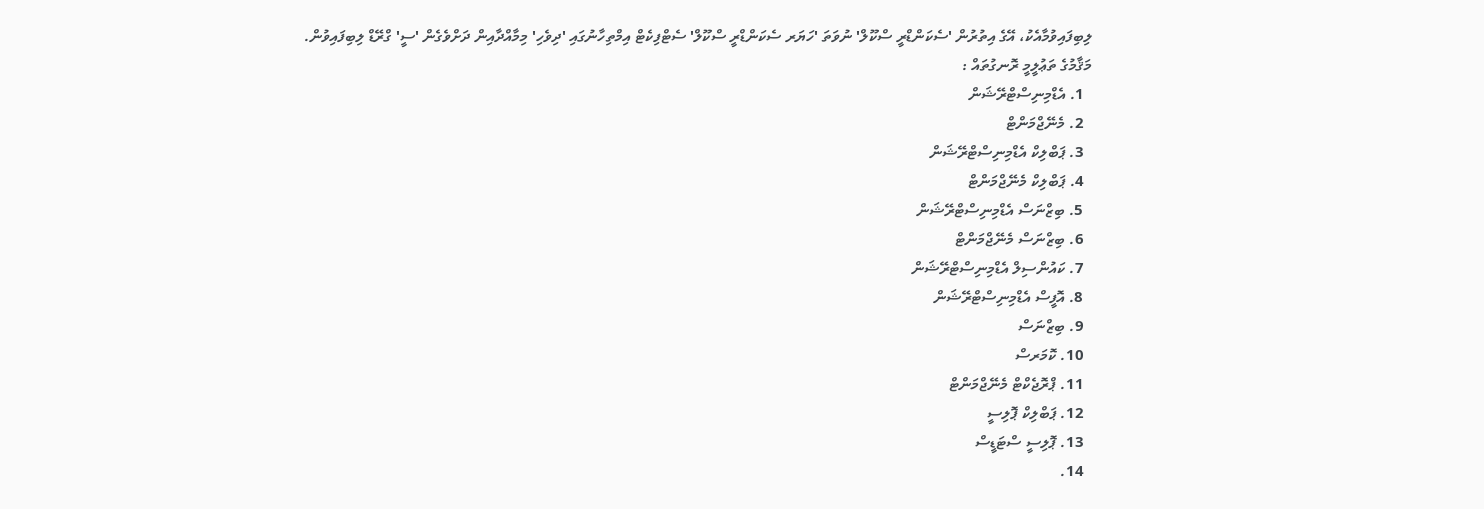ލިބިފައިވުމާއެކު، އޭގެ އިތުރުން 'ސެކަންޑްރީ ސްކޫލް' ނުވަތަ 'ހަޔަރ ސެކަންޑްރީ ސްކޫލް' ސެޓްފިކެޓް އިމްތިހާނުގައި 'ދިވެހި' މިމާއްދާއިން ދަށްވެގެން 'ސީ' ގްރޭޑް ލިބިފައިވުން.
މަޤާމުގެ ތަޢުލީމީ ރޮނގުތައް :
  1. އެޑްމިނިސްޓްރޭޝަން
  2. މެނޭޖްމަންޓް
  3. ޕަބްލިކް އެޑްމިނިސްޓްރޭޝަން
  4. ޕަބްލިކް މެނޭޖްމަންޓް
  5. ބިޒްނަސް އެޑްމިނިސްޓްރޭޝަން
  6. ބިޒްނަސް މެނޭޖްމަންޓް
  7. ކައުންސިލް އެޑްމިނިސްޓްރޭޝަން
  8. އޮފީސް އެޑްމިނިސްޓްރޭޝަން
  9. ބިޒްނަސް
  10. ކޮމަރސް
  11. ޕްރޮޖެކްޓް މެނޭޖްމަންޓް
  12. ޕަބްލިކް ޕޮލިސީ
  13. ޕޮލިސީ ސްޓަޑީސް
  14.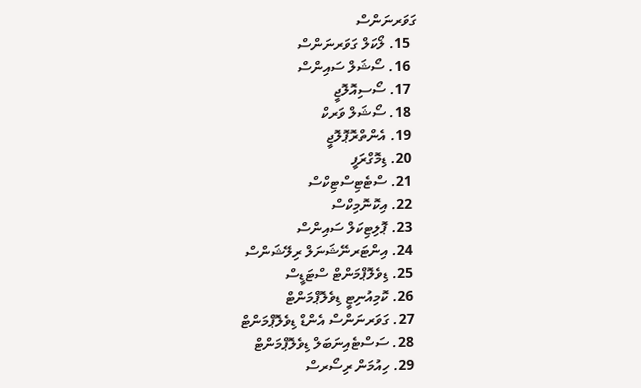ގަވަރނަންސް
  15. ލޯކަލް ގަވަރނަންސް
  16. ސޯޝަލް ސައިންސް
  17. ސޯސިއޮލޮޖީ
  18. ސޯޝަލް ވަރކް
  19. އެންތްރޮޕޮލޮޖީ
  20. ޑިމޮގްރަފީ
  21. ސްޓެޓިސްޓިކްސް
  22. އިކޮނޮމިކްސް
  23. ޕޮލިޓިކަލް ސައިންސް
  24. އިންޓަރނޭޝަނަލް ރިލޭޝަންސް
  25. ޑިވެލޮޕްމަންޓް ސްޓަޑީސް
  26. ކޮމިއުނިޓީ ޑިވެލޮޕްމަންޓް
  27. ގަވަރނަންސް އެންޑް ޑިވެލޮޕްމަންޓް
  28. ސަސްޓެއިނަބަލް ޑިވެލޮޕްމަންޓް
  29. ހިއުމަން ރިސޯރސް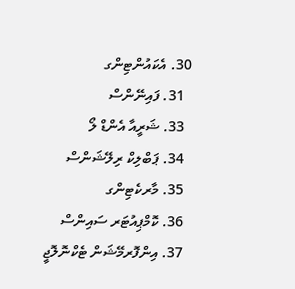30. އެކައުންޓިންގ
  31. ފައިނޭންސް
  33. ޝަރީއާ އެންޑް ލޯ
  34. ޕަބްލިކް ރިލޭޝަންސް
  35. މާރކެޓިންގ
  36. ކޮމްޕިއުޓަރ ސައިންސް
  37. އިންފޮރމޭޝަން ޓެކްނޮލޮޖީ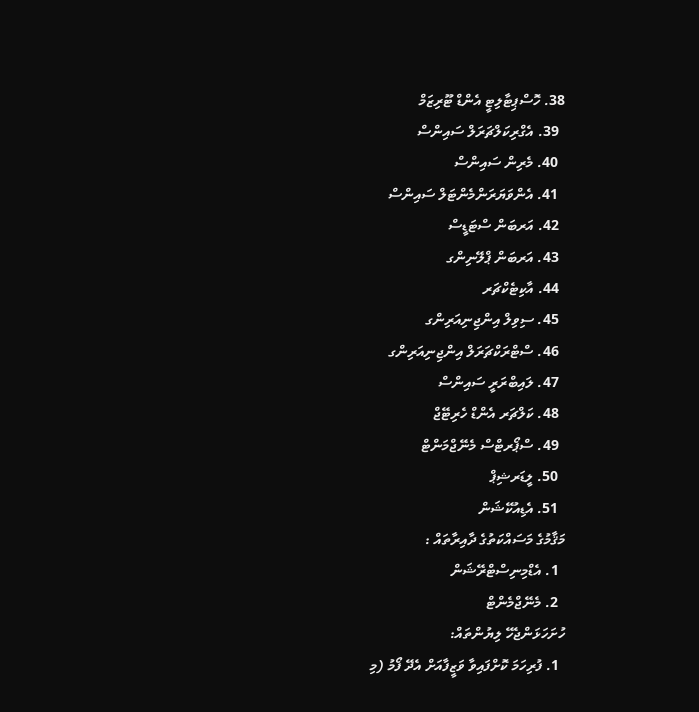38. ހޮސްޕިޓާލިޓީ އެންޑް ޓޫރިޒަމް
  39. އެގްރިކަލްޗަރަލް ސައިންސް
  40. މެރިން ސައިންސް
  41. އެންވަޔަރަންމެންޓަލް ސައިންސް
  42. އަރބަން ސްޓަޑީސް
  43. އަރބަން ޕްލޭނިންގ
  44. އާކިޓެކްޗަރ
  45. ސިވިލް އިންޖިނިއަރިންގ
  46. ސްޓްރަކްޗަރަލް އިންޖިނިއަރިންގ
  47. ލައިބްރަރީ ސައިންސް
  48. ކަލްޗަރ އެންޑް ހެރިޓޭޖް
  49. ސްޕޯރޓްސް މެނޭޖްމަންޓް
  50. ލީޑަރޝިޕް
  51. އެޑިއުކޭޝަން
މަޤާމުގެ މަސައްކަތުގެ ދާއިރާތައް :
  1. އެޑްމިނިސްޓްރޭޝަން
  2. މެނޭޖްމެންޓް
ހުށަހަޅަންޖެހޭ ލިޔުންތައް:
  1. ފުރިހަމަ ކޮށްފައިވާ ވަޒީފާއަށް އެދޭ ފޯމު (މި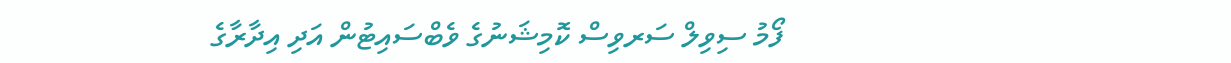ފޯމު ސިވިލް ސަރވިސް ކޮމިޝަނުގެ ވެބްސައިޓުން އަދި އިދާރާގެ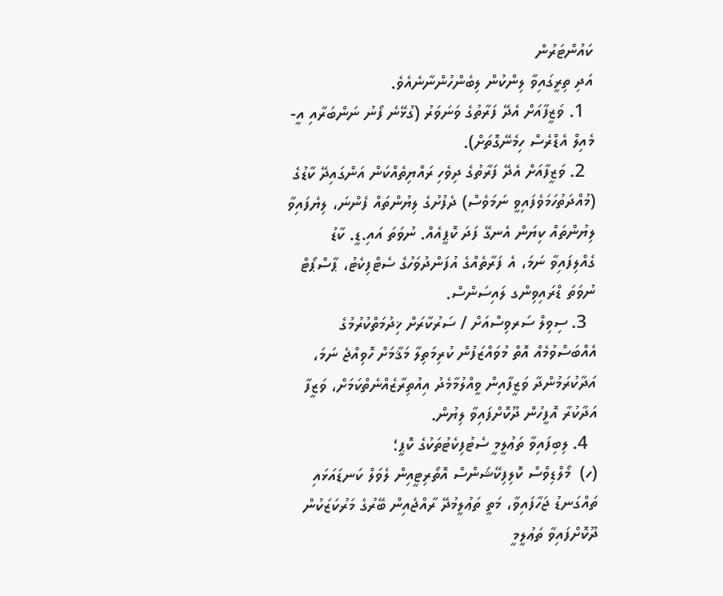ކައުންޓަރުން
އަދި ތިރީގައިވާ ލިންކުން ލިބެންހުންނާނެއެވެ.
  1. ވަޒީފާއަށް އެދޭ ފަރާތުގެ ވަނަވަރު (ގުޅޭނެ ފޯނު ނަންބަރާއި އީ-މެއިލް އެޑްރެސް ހިމެނޭގޮތަށް).
  2. ވަޒީފާއަށް އެދޭ ފަރާތުގެ ދިވެހި ރައްޔިތެއްކަން އަންގައިދޭ ކާޑުގެ (މުއްދަތުހަމަވެފައިވީ ނަމަވެސް) ދެފުށުގެ ލިޔުންތައް ފެންނަ، ލިޔެފައިވާ ލިޔުންތައް ކިޔަން އެނގޭ ފަދަ ކޮޕީއެއް. ނުވަތަ އައި.ޑީ. ކާޑު ގެއްލިފައިވާ ނަމަ، އެ ފަރާތެއްގެ އުފަންދުވަހުގެ ސެޓްފިކެޓު، ޕާސްޕޯޓް ނުވަތަ ޑްރައިވިންގ ލައިސަންސް.
  3. ސިވިލް ސަރވިސްއަށް / ސަރުކާރަށް ޚިދުމަތްކުރުމުގެ އެއްބަސްވުމެއް އޮތް މުވައްޒަފުން ކުރިމަތިލާ މަޤާމަށް ހޮވިއްޖެ ނަމަ، އަދާކުރަމުންދާ ވަޒީފާއިން ވީއްލުމާމެދު އިއުތިރާޒެއްނެތްކަމަށް، ވަޒީފާ އަދާކުރާ އޮފީހުން ދޫކޮށްފައިވާ ލިޔުން.
  4. ލިބިފައިވާ ތަޢުލީމީ ސެޓުފިކެޓުތަކުގެ ކޮޕީ؛
(ހ)  މޯލްޑިވްސް ކޮލިފިކޭޝަންސް އޮތޯރިޓީއިން ލެވަލް ކަނޑައަޅައި ތައްގަނޑު ޖަހާފައިވާ، މަތީ ތަޢުލީމުދޭ ރާއްޖެއިން ބޭރުގެ މަރުކަޒަކުން ދޫކޮށްފައިވާ ތަޢުލީމީ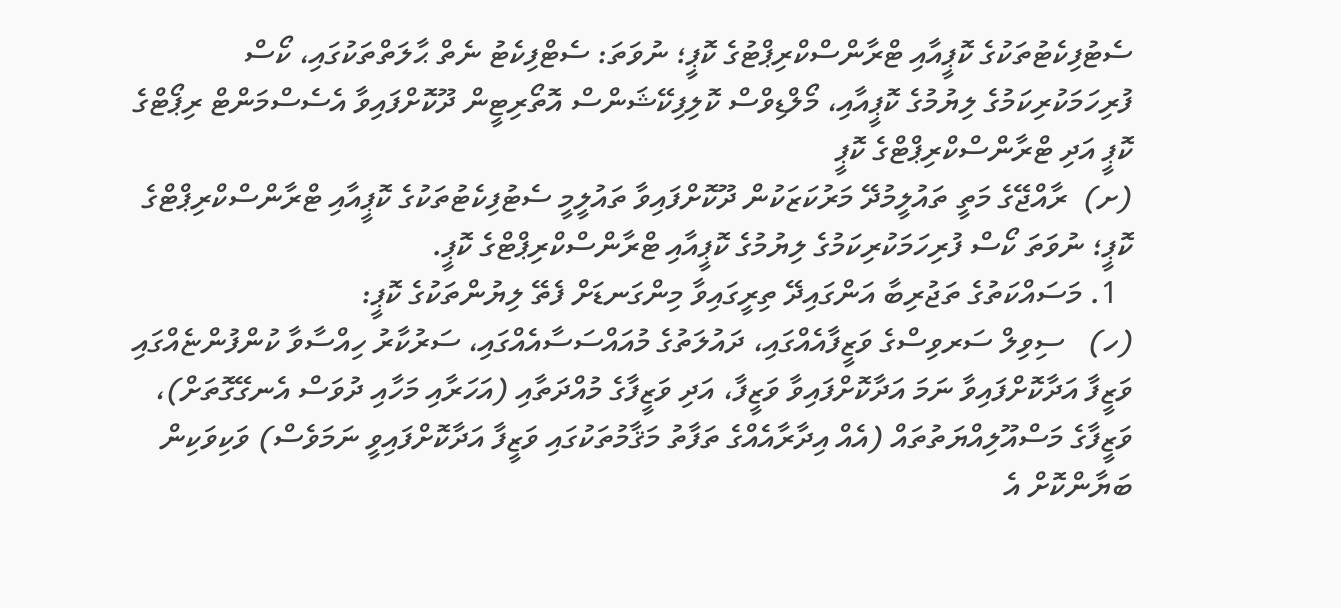ސެޓުފިކެޓުތަކުގެ ކޮޕީއާއި ޓްރާންސްކްރިޕްޓުގެ ކޮޕީ؛ ނުވަތަ: ސެޓްފިކެޓު ނެތް ޙާލަތްތަކުގައި، ކޯސް ފުރިހަމަކުރިކަމުގެ ލިޔުމުގެ ކޮޕީއާއި، މޯލްޑިވްސް ކޮލިފިކޭޝަންސް އޮތޯރިޓީން ދޫކޮށްފައިވާ އެސެސްމަންޓް ރިޕޯޓްގެ ކޮޕީ އަދި ޓްރާންސްކްރިޕްޓްގެ ކޮޕީ
(ށ)  ރާއްޖޭގެ މަތީ ތައުލީމުދޭ މަރުކަޒަކުން ދޫކޮށްފައިވާ ތައުލީމީ ސެޓުފިކެޓުތަކުގެ ކޮޕީއާއި ޓްރާންސްކްރިޕްޓްގެ ކޮޕީ؛ ނުވަތަ ކޯސް ފުރިހަމަކުރިކަމުގެ ލިޔުމުގެ ކޮޕީއާއި ޓްރާންސްކްރިޕްޓްގެ ކޮޕީ.
  1. މަސައްކަތުގެ ތަޖުރިބާ އަންގައިދޭ ތިރީގައިވާ މިންގަނޑަށް ފެތޭ ލިޔުންތަކުގެ ކޮޕީ:
(ހ)   ސިވިލް ސަރވިސްގެ ވަޒީފާއެއްގައި، ދައުލަތުގެ މުއައްސަސާއެއްގައި، ސަރުކާރު ހިއްސާވާ ކުންފުންޏެއްގައި ވަޒީފާ އަދާކޮށްފައިވާ ނަމަ އަދާކޮށްފައިވާ ވަޒީފާ، އަދި ވަޒީފާގެ މުއްދަތާއި (އަހަރާއި މަހާއި ދުވަސް އެނގޭގޮތަށް)، ވަޒީފާގެ މަސްއޫލިއްޔަތުތައް (އެއް އިދާރާއެއްގެ ތަފާތު މަޤާމުތަކުގައި ވަޒީފާ އަދާކޮށްފައިވީ ނަމަވެސް) ވަކިވަކިން ބަޔާންކޮށް އެ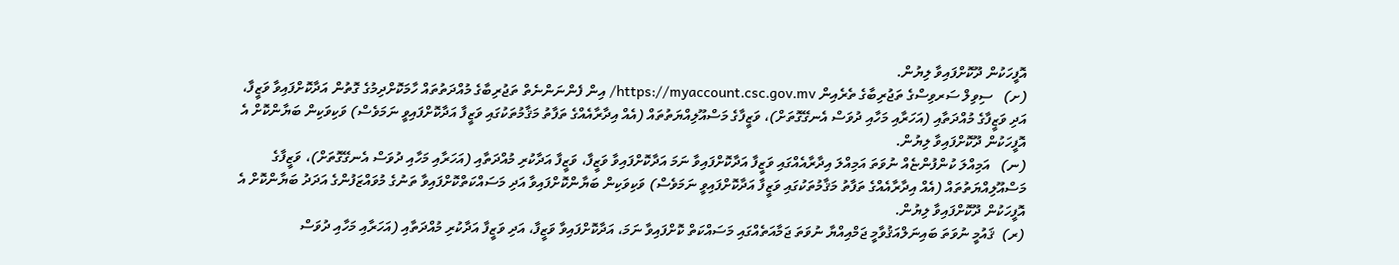އޮފީހަކުން ދޫކޮށްފައިވާ ލިޔުން.
(ށ)   ސިވިލް ސަރވިސްގެ ތަޖުރިބާގެ ތެރެއިން https://myaccount.csc.gov.mv/ އިން ފެންނަންނެތް ތަޖުރިބާގެ މުއްދަތުތައް ހާމަކޮށްދިމުގެ ގޮތުން އަދާކޮށްފައިވާ ވަޒީފާ، އަދި ވަޒީފާގެ މުއްދަތާއި (އަހަރާއި މަހާއި ދުވަސް އެނގޭގޮތަށް)، ވަޒީފާގެ މަސްއޫލިއްޔަތުތައް (އެއް އިދާރާއެއްގެ ތަފާތު މަޤާމުތަކުގައި ވަޒީފާ އަދާކޮށްފައިވީ ނަމަވެސް) ވަކިވަކިން ބަޔާންކޮށް އެ އޮފީހަކުން ދޫކޮށްފައިވާ ލިޔުން.
(ނ)   އަމިއްލަ ކުންފުންޏެއް ނުވަތަ އަމިއްލަ އިދާރާއެއްގައި ވަޒީފާ އަދާކޮށްފައިވާ ނަމަ އަދާކޮށްފައިވާ ވަޒީފާ، ވަޒީފާ އަދާކުރި މުއްދަތާއި (އަހަރާއި މަހާއި ދުވަސް އެނގޭގޮތަށް)، ވަޒީފާގެ މަސްއޫލިއްޔަތުތައް (އެއް އިދާރާއެއްގެ ތަފާތު މަޤާމުތަކުގައި ވަޒީފާ އަދާކޮށްފައިވީ ނަމަވެސް) ވަކިވަކިން ބަޔާންކޮށްފައިވާ އަދި މަސައްކަތްކޮށްފައިވާ ތަނުގެ މުވައްޒަފުންގެ އަދަދު ބަޔާންކޮށް އެ އޮފީހަކުން ދޫކޮށްފައިވާ ލިޔުން.
(ރ)  ޤައުމީ ނުވަތަ ބައިނަލްއަޤުވާމީ ޖަމްއިއްޔާ ނުވަތަ ޖަމާއަތެއްގައި މަސައްކަތް ކޮށްފައިވާ ނަމަ، އަދާކޮށްފައިވާ ވަޒީފާ، އަދި ވަޒީފާ އަދާކުރި މުއްދަތާއި (އަހަރާއި މަހާއި ދުވަސް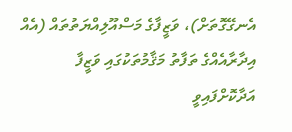އެނގޭގޮތަށް)، ވަޒީފާގެ މަސްއޫލިއްޔަތުތައް (އެއް އިދާރާއެއްގެ ތަފާތު މަޤާމުތަކުގައި ވަޒީފާ އަދާކޮށްފައިވީ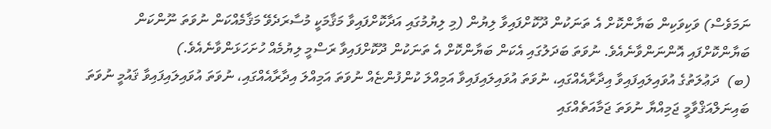ނަމަވެސް) ވަކިވަކިން ބަޔާންކޮށް އެ ތަނަކުން ދޫކޮށްފައިވާ ލިޔުން (މި ލިޔުމުގައި އަދާކޮށްފައިވާ މަޤާމަކީ މުސާރަދެވޭ މަޤާމެއްކަން ނުވަތަ ނޫންކަން ބަޔާންކޮށްފައި އޮންނަންވާނެއެވެ. ނުވަތަ ބަދަލުގައި އެކަން ބަޔާންކޮށް އެ ތަނަކުން ދޫކޮށްފައިވާ ރަސްމީ ލިޔުމެއް ހުށަހަޅަންވާނެއެވެ.)
(ބ)  ދަޢުލަތުގެ އުވައިލައިފައިވާ އިދާރާއެއްގައި، ނުވަތަ އުވައިލައިފައިވާ އަމިއްލަ ކުންފުންޏެއް ނުވަތަ އަމިއްލަ އިދާރާއެއްގައި، ނުވަތަ އުވައިލައިފައިވާ ޤައުމީ ނުވަތަ ބައިނަލްއަޤްވާމީ ޖަމިއްޔާ ނުވަތަ ޖަމާއަތެއްގައި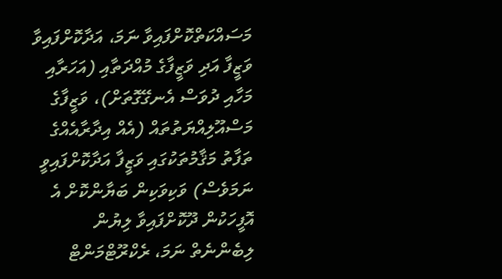މަސައްކަތްކޮށްފައިވާ ނަމަ، އަދާކޮށްފައިވާ ވަޒީފާ އަދި ވަޒީފާގެ މުއްދަތާއި (އަހަރާއި މަހާއި ދުވަސް އެނގޭގޮތަށް)، ވަޒީފާގެ މަސްއޫލިއްޔަތުތައް (އެއް އިދާރާއެއްގެ ތަފާތު މަޤާމުތަކުގައި ވަޒީފާ އަދާކޮށްފައިވީ ނަމަވެސް) ވަކިވަކިން ބަޔާންކޮށް އެ އޮފީހަކުން ދޫކޮށްފައިވާ ލިޔުން ލިބެންނެތް ނަމަ، ރެކްރޫޓްމަންޓް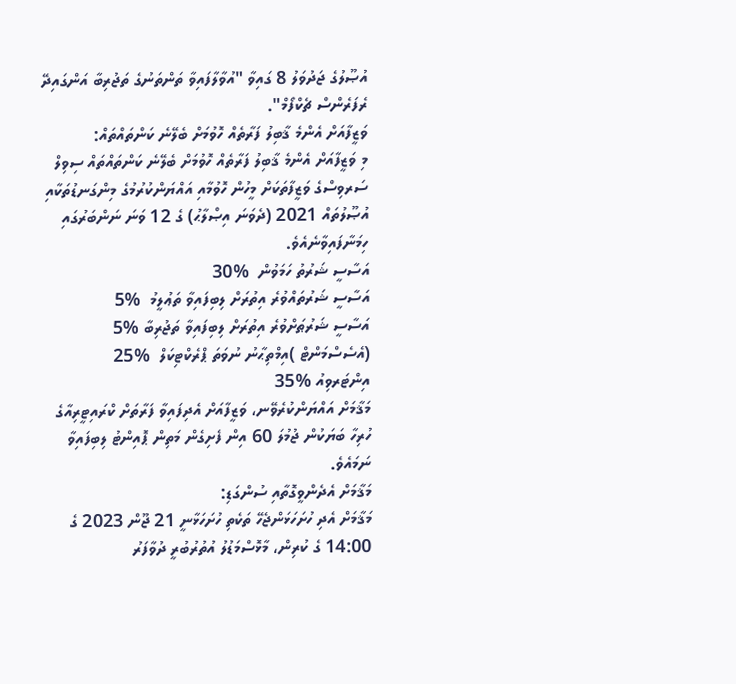އުޞޫލުގެ ޖަދުވަލު 8 ގައިވާ "އުވާލާފައިވާ ތަންތަނުގެ ތަޖުރިބާ އަންގައިދޭ ރެފަރެންސް ޗެކްފޯމް".
ވަޒީފާއަށް އެންމެ ޤާބިލު ފަރާތެއް ހޮވުމަށް ބެލޭނެ ކަންތައްތައް:
މި ވަޒީފާއަށް އެންމެ ޤާބިލު ފަރާތެއް ހޮވުމަށް ބެލޭނެ ކަންތައްތައް ސިވިލް ސަރވިސްގެ ވަޒީފާތަކަށް މީހުން ހޮވުމާއި އައްޔަންކުރުމުގެ މިންގަނޑުތަކާއި އުޞޫލުތައް 2021 (ދެވަނަ އިޞްލާޙު) ގެ 12 ވަނަ ނަންބަރުގައި ހިމަނާފައިވާނެއެވެ.
އަސާސީ ޝަރުތު ހަމަވުން  %30
އަސާސީ ޝަރުތައްވުރެ އިތުރަށް ލިބިފައިވާ ތަޢުލީމު  %5
އަސާސީ ޝަރުޠަށްވުރެ އިތުރަށް ލިބިފައިވާ ތަޖުރިބާ %5
(އެސެސްމަންޓް )އިމްތިޙާނު ނުވަތަ ޕްރެކްޓިކަލް  %25
އިންޓަރވިއު %35
މަޤާމަށް އައްޔަންކުރެވޭނ، ވަޒީފާއަށް އެދިފައިވާ ފަރާތަށް ކްރައިޓީރިއާގެ ހުރިހާ ބަޔަކުން ޖުމުލަ 60 އިން ފެށިގެން މަތިން ޕޮއިންޓު ލިބިފައިވާ ނަމައެވެ.
މަޤާމަށް އެދެންވީގޮތާއި ސުންގަޑި:
މަޤާމަށް އެދި ހުށަހަޅަންޖެހޭ ތަކެތި ހުށަހަޅާނީ 21 ޖޫން 2023 ގެ 14:00 ގެ ކުރިން، މާޅޮސްމަޑުލު އުތުރުބުރީ ދުވާފަރު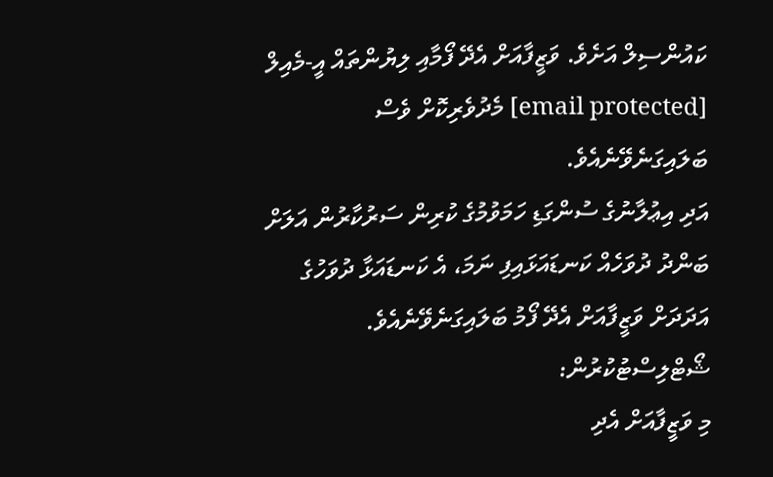ކައުންސިލް އަށެވެ. ވަޒީފާއަށް އެދޭ ފޯމާއި ލިޔުންތައް އީ-މެއިލް [email protected] މެދުވެރިކޮށް ވެސް ބަލައިގަނެވޭނެއެވެ.
އަދި އިޢުލާނުގެ ސުންގަޑި ހަމަވުމުގެ ކުރިން ސަރުކާރުން އަލަށް ބަންދު ދުވަހެއް ކަނޑައަޅައިފި ނަމަ، އެ ކަނޑައަޅާ ދުވަހުގެ އަދަދަށް ވަޒީފާއަށް އެދޭ ފޯމު ބަލައިގަނެވޭނެއެވެ.
ޝޯޓްލިސްޓުކުރުން:
މި ވަޒީފާއަށް އެދި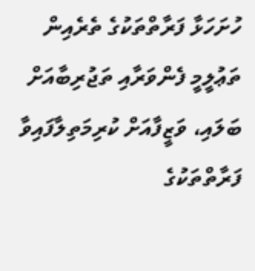ހުށަހަޅާ ފަރާތްތަކުގެ ތެރެއިން ތަޢުލީމީ ފެންވަރާއި ތަޖުރިބާއަށް ބަލައި، ވަޒީފާއަށް ކުރިމަތިލާފައިވާ ފަރާތްތަކުގެ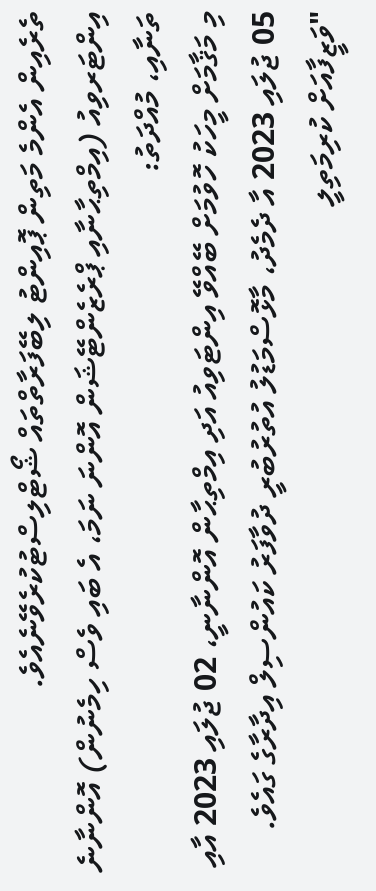ތެރެއިން އެންމެ މަތިން ޕޮއިންޓު ލިބޭފަރާތްތައް ޝޯޓްލިސްޓުކުރެވޭނެއެވެ.
އިންޓަރވިއު (އިމްތިޙާނާއި ޕްރެޒެންޓޭޝަން އޮންނަ ނަމަ، އެ ބައި ވެސް ހިމެނުން) އޮންނާނެ ތަނާއި، މުއްދަތު:
މި މަޤާމަށް މީހަކު ހޮވުމަށް ބޭއްވޭ އިންޓަވިއު އަދި އިމްތިޙާން އޮންނާނީ، 02 ޖުލައި 2023 އާއި 05 ޖުލައި 2023 އާ ދެމެދު، މާޅޮސްމަޑުލު އުތުރުބުރީ ދުވާފަރު ކައުންސިލް އިދާރާގެ ގައެވެ.
"ވަޒީފާއަށް ކުރިމަތިލީ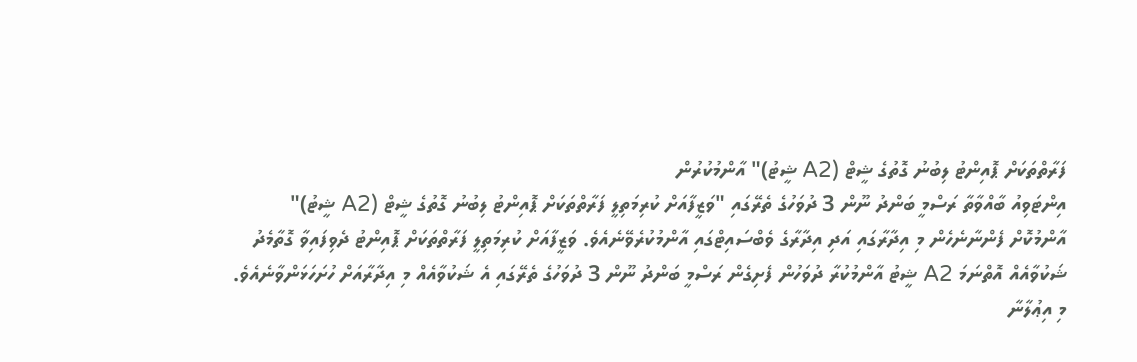ފަރާތްތަކަށް ޕޮއިންޓު ލިބުނު ގޮތުގެ ޝީޓް (A2 ޝީޓު)" އާންމުކުރުން
އިންޓަވިއު ބާއްވާތާ ރަސްމީ ބަންދު ނޫން 3 ދުވަހުގެ ތެރޭގައި "ވަޒީފާއަށް ކުރިމަތިލީ ފަރާތްތަކަށް ޕޮއިންޓު ލިބުނު ގޮތުގެ ޝީޓް (A2 ޝީޓު)" އާންމުކޮށް ފެންނާނެހެން މި އިދާރާގައި އަދި އިދާރާގެ ވެބްސައިޓްގައި އާންމުކުރެވޭނެއެވެ. ވަޒީފާއަށް ކުރިމަތިލީ ފަރާތްތަކަށް ޕޮއިންޓު ދެވިފައިވާ ގޮތާމެދު ޝަކުވާއެއް އޮތްނަމަ A2 ޝީޓު އާންމުކުރާ ދުވަހުން ފެށިގެން ރަސްމީ ބަންދު ނޫން 3 ދުވަހުގެ ތެރޭގައި އެ ޝަކުވާއެއް މި އިދާރާއަށް ހުށަހަޅަންވާނެއެވެ.
މި އިޢުލާނާ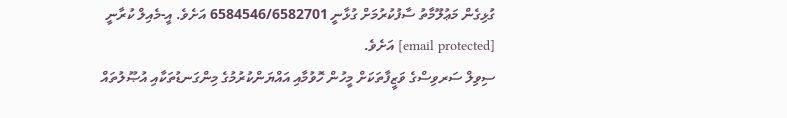ގުޅިގެން މަޢުލޫމާތު ސާފުކުރުމަށް ގުޅާނީ 6584546/6582701 އަށެވެ. އީ-މެއިލް ކުރާނީ [email protected] އަށެވެ.
ސިވިލް ސަރވިސްގެ ވަޒީފާތަކަށް މީހުން ހޮވުމާއި އައްޔަންކުރުމުގެ މިންގަނޑުތަކާއި އުޞޫލުތައް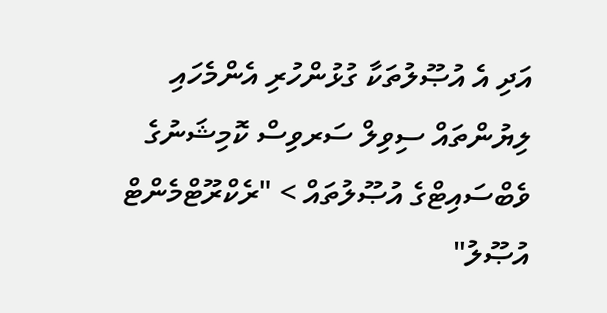އަދި އެ އުޞޫލުތަކާ ގުޅުންހުރި އެންމެހައި ލިޔުންތައް ސިވިލް ސަރވިސް ކޮމިޝަނުގެ ވެބްސައިޓްގެ އުޞޫލުތައް > "ރެކްރޫޓްމެންޓް އުޞޫލު"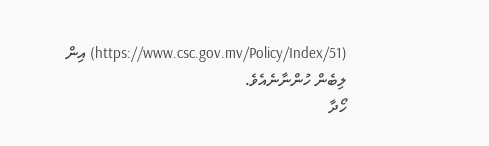(https://www.csc.gov.mv/Policy/Index/51) އިން ލިބެން ހުންނާނެއެވެ.
ހޯދާ